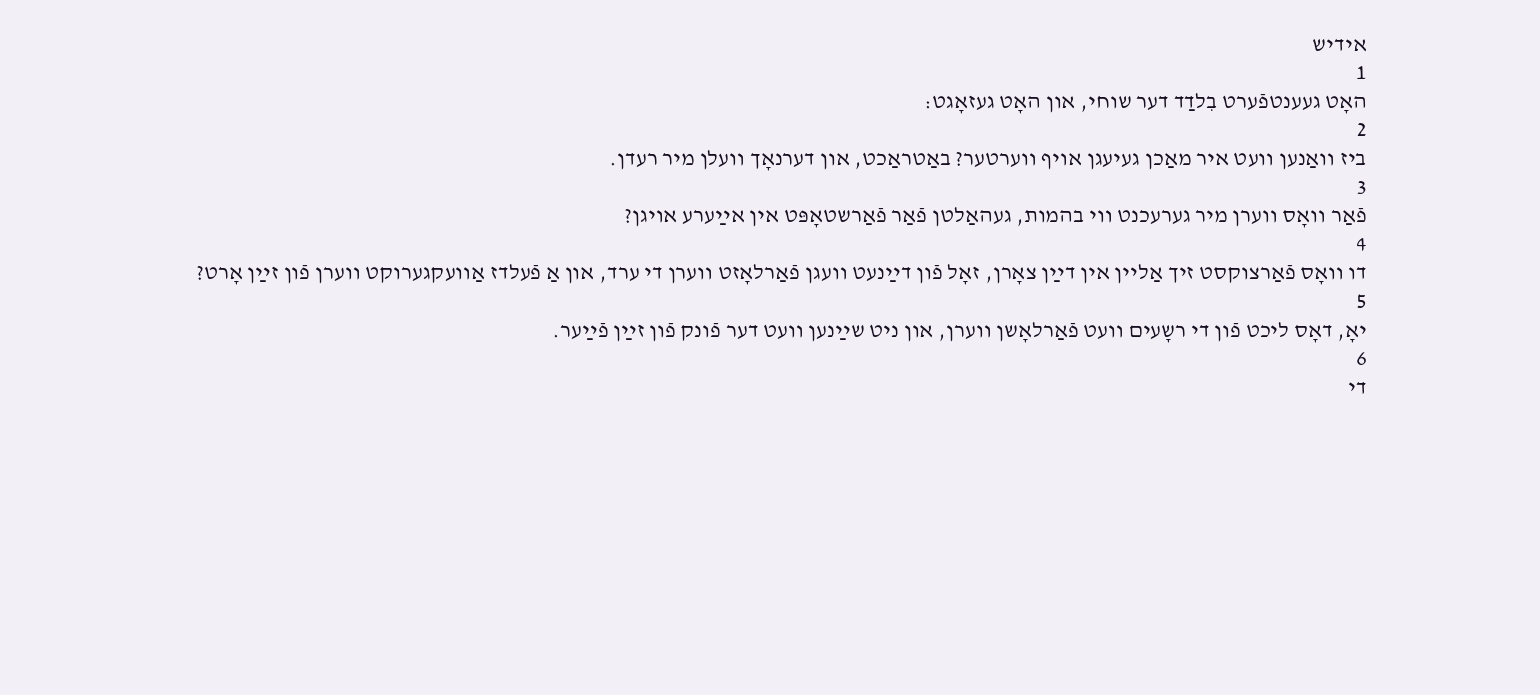אידיש
1
האָט געענטפֿערט בִלדַד דער שוחי, און האָט געזאָגט:
2
ביז װאַנען װעט איר מאַכן געיעגן אױף װערטער? באַטראַכט, און דערנאָך װעלן מיר רעדן.
3
פֿאַר װאָס װערן מיר גערעכנט װי בהמות, געהאַלטן פֿאַר פֿאַרשטאָפּט אין אײַערע אױגן?
4
דו װאָס פֿאַרצוקסט זיך אַלײן אין דײַן צאָרן, זאָל פֿון דײַנעט װעגן פֿאַרלאָזט װערן די ערד, און אַ פֿעלדז אַװעקגערוקט װערן פֿון זײַן אָרט?
5
יאָ, דאָס ליכט פֿון די רשָעים װעט פֿאַרלאָשן װערן, און ניט שײַנען װעט דער פֿונק פֿון זײַן פֿײַער.
6
די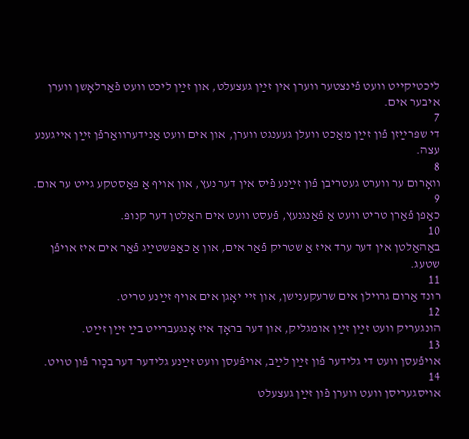ליכטיקײט װעט פֿינצטער װערן אין זײַן געצעלט, און זײַן ליכט װעט פֿאַרלאָשן װערן איבער אים.
7
די שפּרײַזן פֿון זײַן מאַכט װעלן געענגט װערן, און אים װעט אַנידערװאַרפֿן זײַן אײגענע עצה.
8
װאָרום ער װערט געטריבן פֿון זײַנע פֿיס אין דער נעץ, און אױף אַ פּאַסטקע גײט ער אום.
9
כאַפּן פֿאַרן טריט װעט אַ פֿאַנגנעץ, פֿעסט װעט אים האַלטן דער קנופּ.
10
באַהאַלטן אין דער ערד איז אַ שטריק פֿאַר אים, און אַ כאַפּשטײַג פֿאַר אים איז אױפֿן שטעג.
11
רונד אַרום גרױלן אים שרעקענישן, און זײ יאָגן אים אױף זײַנע טריט.
12
הונגעריק װעט זײַן זײַן אומגליק, און דער בראָך איז אָנגעברײט בײַ זײַן זײַט.
13
אױפֿעסן װעט די גלידער פֿון זײַן לײַב, אױפֿעסן װעט זײַנע גלידער דער בכָור פֿון טױט.
14
אױסגעריסן װעט װערן פֿון זײַן געצעלט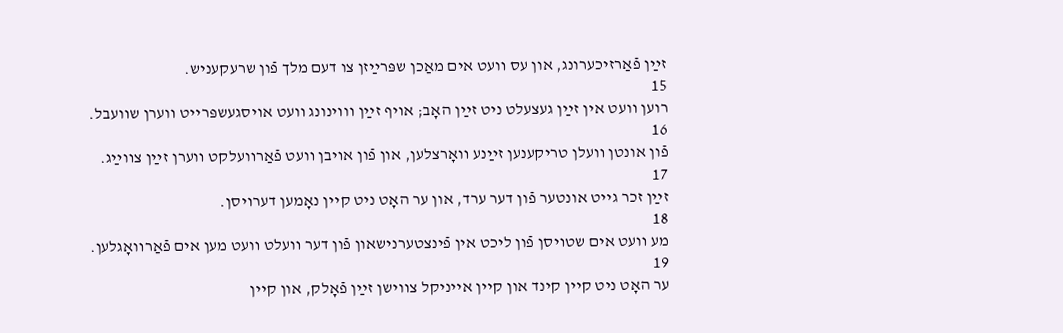זײַן פֿאַרזיכערונג, און עס װעט אים מאַכן שפּרײַזן צו דעם מלך פֿון שרעקעניש.
15
רוען װעט אין זײַן געצעלט ניט זײַן האָב; אױף זײַן װױנונג װעט אױסגעשפּרײט װערן שװעבל.
16
פֿון אונטן װעלן טריקענען זײַנע װאָרצלען, און פֿון אױבן װעט פֿאַרװעלקט װערן זײַן צװײַג.
17
זײַן זכר גײט אונטער פֿון דער ערד, און ער האָט ניט קײן נאָמען דערױסן.
18
מע װעט אים שטױסן פֿון ליכט אין פֿינצטערנישאון פֿון דער װעלט װעט מען אים פֿאַרװאָגלען.
19
ער האָט ניט קײן קינד און קײן אײניקל צװישן זײַן פֿאָלק, און קײן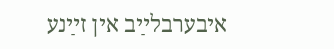איבערבלײַב אין זײַנע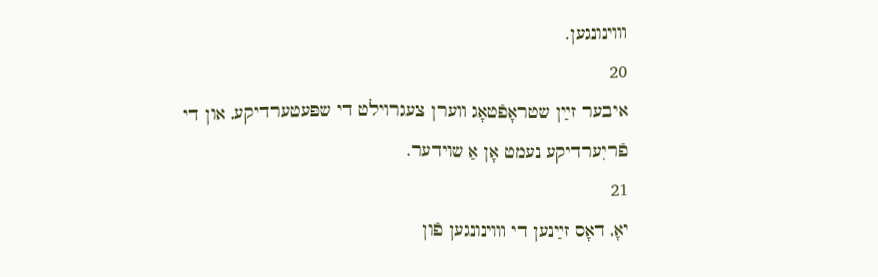װױנונגען.
20
איבער זײַן שטראָפֿטאָג װערן צעגרױלט די שפּעטערדיקע, און די פֿריִערדיקע נעמט אָן אַ שױדער.
21
יאָ, דאָס זײַנען די װױנונגען פֿון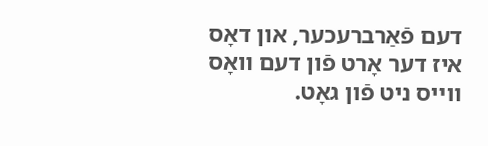דעם פֿאַרברעכער, און דאָס איז דער אָרט פֿון דעם װאָס װײס ניט פֿון גאָט.